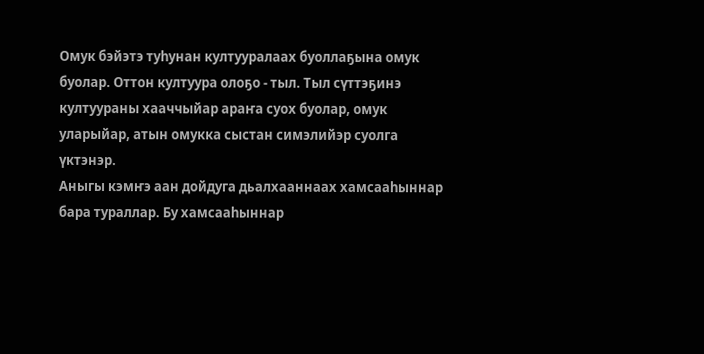Омук бэйэтэ туһунан култууралаах буоллаҕына омук буолар. Оттон култуура олоҕо - тыл. Тыл сүттэҕинэ култуураны хааччыйар араҥа суох буолар, омук уларыйар, атын омукка сыстан симэлийэр суолга үктэнэр.
Аныгы кэмҥэ аан дойдуга дьалхааннаах хамсааһыннар бара тураллар. Бу хамсааһыннар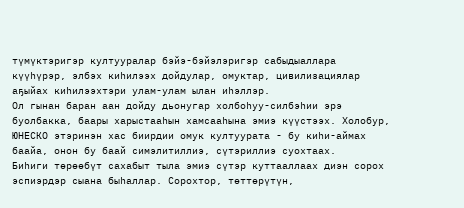түмүктэригэр култууралар бэйэ-бэйэлэригэр сабыдыаллара күүһүрэр, элбэх киһилээх дойдулар, омуктар, цивилизациялар аҕыйах киһилээхтэри улам-улам ылан иһэллэр.
Ол гынан баран аан дойду дьонугар холбоһуу-силбэһии эрэ буолбакка, баары харыстааһын хамсааһына эмиэ күүстээх. Холобур, ЮНЕСКО этэринэн хас биирдии омук култуурата - бу киһи-аймах баайа, онон бу баай симэлитиллиэ, сүтэриллиэ суохтаах.
Биһиги төрөөбүт сахабыт тыла эмиэ сүтэр куттааллаах диэн сорох эспиэрдэр сыана быһаллар. Сорохтор, төттөрүтүн,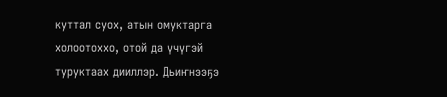куттал суох, атын омуктарга холоотоххо, отой да үчүгэй туруктаах дииллэр. Дьиҥнээҕэ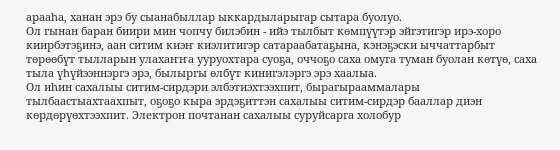арааһа, ханан эрэ бу сыанабыллар ыккардыларыгар сытара буолуо.
Ол гынан баран биири мин чопчу билэбин - ийэ тылбыт көмпүүтэр эйгэтигэр ирэ-хоро киирбэтэҕинэ, аан ситим киэҥ киэлитигэр сатараабатаҕына, кэнэҕэски ыччаттарбыт төрөөбүт тылларын улахаҥҥа ууруохтара суоҕа, оччоҕо саха омуга туман буолан көтүө, саха тыла үһүйээннэргэ эрэ, былыргы өлбүт кинигэлэргэ эрэ хаалыа.
Ол иһин сахалыы ситим-сирдэри элбэтиэхтээхпит, бырагырааммалары тылбаастыахтаахпыт, оҕоҕо кыра эрдэҕиттэн сахалыы ситим-сирдэр бааллар диэн көрдөрүөхтээхпит. Электрон почтанан сахалыы суруйсарга холобур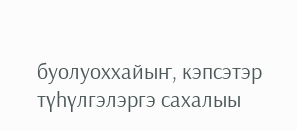буолуоххайыҥ, кэпсэтэр түһүлгэлэргэ сахалыы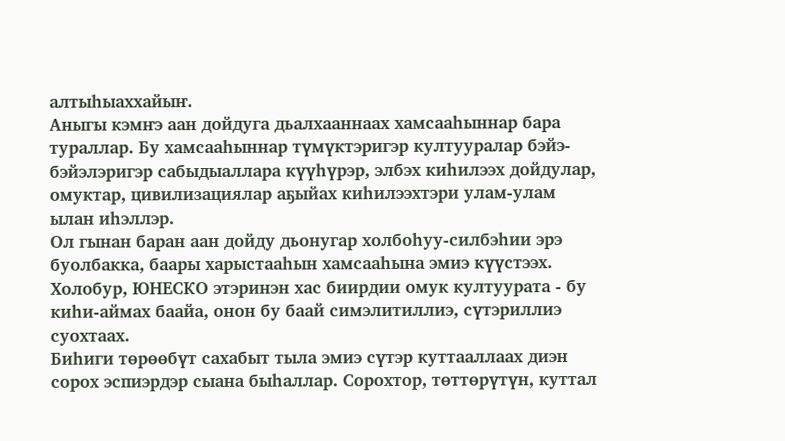алтыһыаххайыҥ.
Аныгы кэмҥэ аан дойдуга дьалхааннаах хамсааһыннар бара тураллар. Бу хамсааһыннар түмүктэригэр култууралар бэйэ-бэйэлэригэр сабыдыаллара күүһүрэр, элбэх киһилээх дойдулар, омуктар, цивилизациялар аҕыйах киһилээхтэри улам-улам ылан иһэллэр.
Ол гынан баран аан дойду дьонугар холбоһуу-силбэһии эрэ буолбакка, баары харыстааһын хамсааһына эмиэ күүстээх. Холобур, ЮНЕСКО этэринэн хас биирдии омук култуурата - бу киһи-аймах баайа, онон бу баай симэлитиллиэ, сүтэриллиэ суохтаах.
Биһиги төрөөбүт сахабыт тыла эмиэ сүтэр куттааллаах диэн сорох эспиэрдэр сыана быһаллар. Сорохтор, төттөрүтүн, куттал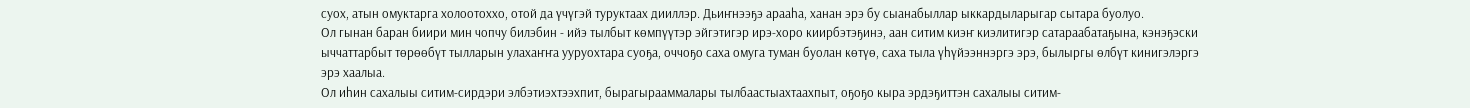суох, атын омуктарга холоотоххо, отой да үчүгэй туруктаах дииллэр. Дьиҥнээҕэ арааһа, ханан эрэ бу сыанабыллар ыккардыларыгар сытара буолуо.
Ол гынан баран биири мин чопчу билэбин - ийэ тылбыт көмпүүтэр эйгэтигэр ирэ-хоро киирбэтэҕинэ, аан ситим киэҥ киэлитигэр сатараабатаҕына, кэнэҕэски ыччаттарбыт төрөөбүт тылларын улахаҥҥа ууруохтара суоҕа, оччоҕо саха омуга туман буолан көтүө, саха тыла үһүйээннэргэ эрэ, былыргы өлбүт кинигэлэргэ эрэ хаалыа.
Ол иһин сахалыы ситим-сирдэри элбэтиэхтээхпит, бырагырааммалары тылбаастыахтаахпыт, оҕоҕо кыра эрдэҕиттэн сахалыы ситим-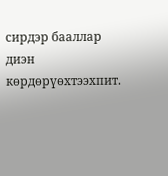сирдэр бааллар диэн көрдөрүөхтээхпит.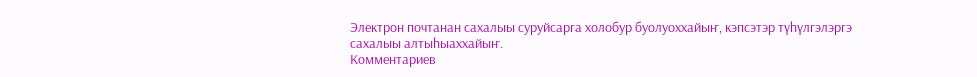Электрон почтанан сахалыы суруйсарга холобур буолуоххайыҥ, кэпсэтэр түһүлгэлэргэ сахалыы алтыһыаххайыҥ.
Комментариев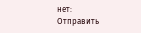нет:
Отправить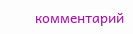комментарий